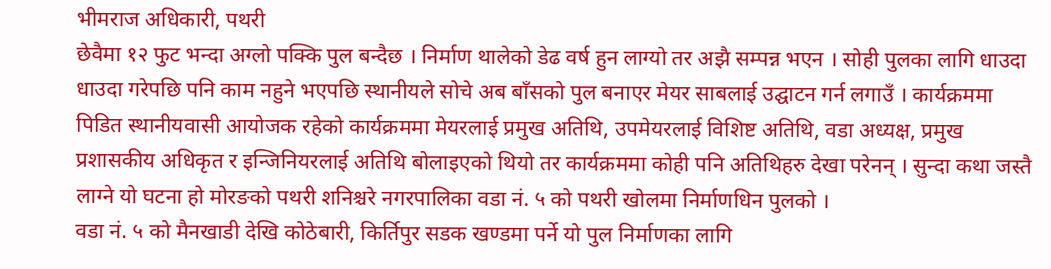भीमराज अधिकारी, पथरी
छेवैमा १२ फुट भन्दा अग्लो पक्कि पुल बन्दैछ । निर्माण थालेको डेढ वर्ष हुन लाग्यो तर अझै सम्पन्न भएन । सोही पुलका लागि धाउदा धाउदा गरेपछि पनि काम नहुने भएपछि स्थानीयले सोचे अब बाँसको पुल बनाएर मेयर साबलाई उद्घाटन गर्न लगाउँ । कार्यक्रममा पिडित स्थानीयवासी आयोजक रहेको कार्यक्रममा मेयरलाई प्रमुख अतिथि, उपमेयरलाई विशिष्ट अतिथि, वडा अध्यक्ष, प्रमुख प्रशासकीय अधिकृत र इन्जिनियरलाई अतिथि बोलाइएको थियो तर कार्यक्रममा कोही पनि अतिथिहरु देखा परेनन् । सुन्दा कथा जस्तै लाग्ने यो घटना हो मोरङको पथरी शनिश्चरे नगरपालिका वडा नं. ५ को पथरी खोलमा निर्माणधिन पुलको ।
वडा नं. ५ को मैनखाडी देखि कोठेबारी, किर्तिपुर सडक खण्डमा पर्ने यो पुल निर्माणका लागि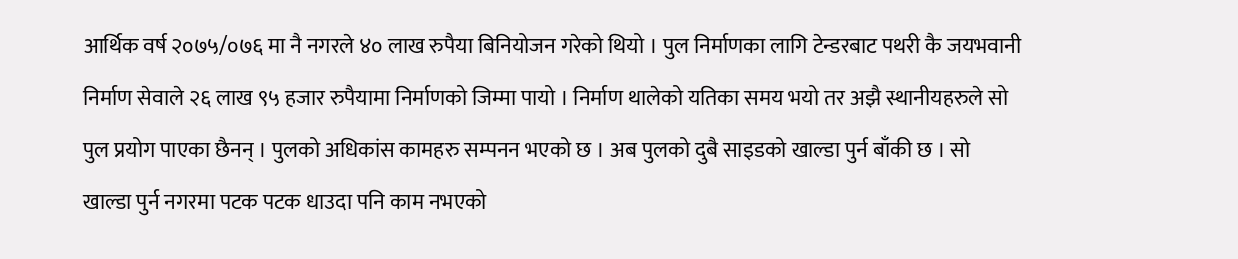आर्थिक वर्ष २०७५/०७६ मा नै नगरले ४० लाख रुपैया बिनियोजन गरेको थियो । पुल निर्माणका लागि टेन्डरबाट पथरी कै जयभवानी निर्माण सेवाले २६ लाख ९५ हजार रुपैयामा निर्माणको जिम्मा पायो । निर्माण थालेको यतिका समय भयो तर अझै स्थानीयहरुले सो पुल प्रयोग पाएका छैनन् । पुलको अधिकांस कामहरु सम्पनन भएको छ । अब पुलको दुबै साइडको खाल्डा पुर्न बाँकी छ । सो खाल्डा पुर्न नगरमा पटक पटक धाउदा पनि काम नभएको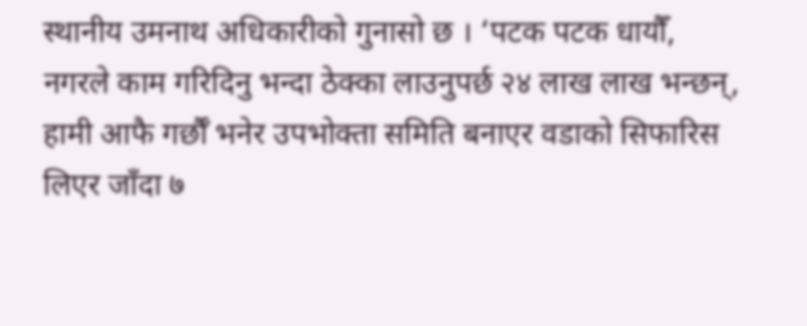स्थानीय उमनाथ अधिकारीको गुनासो छ । ‘पटक पटक धायौँ, नगरले काम गरिदिनु भन्दा ठेक्का लाउनुपर्छ २४ लाख लाख भन्छन्, हामी आफै गर्छौँ भनेर उपभोक्ता समिति बनाएर वडाको सिफारिस लिएर जाँदा ७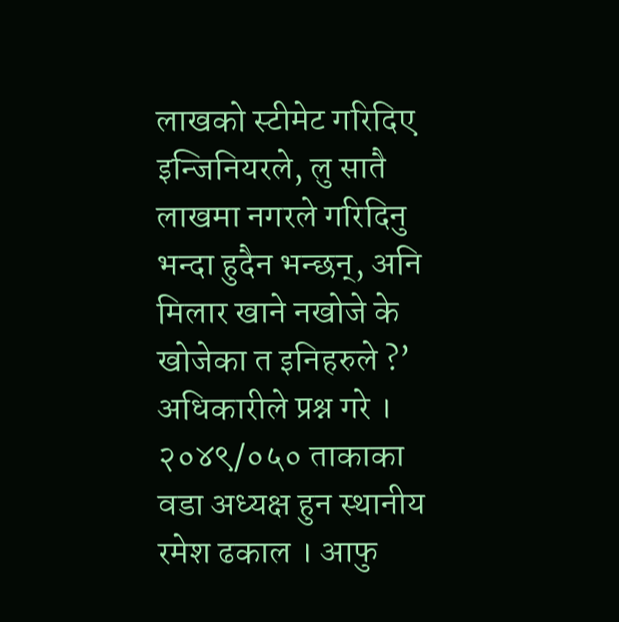लाखको स्टीमेट गरिदिए इन्जिनियरले, लु सातै लाखमा नगरले गरिदिनु भन्दा हुदैन भन्छन्, अनि मिलार खाने नखोजे के खोजेका त इनिहरुले ?’ अधिकारीले प्रश्न गरे ।
२०४९/०५० ताकाका वडा अध्यक्ष हुन स्थानीय रमेश ढकाल । आफु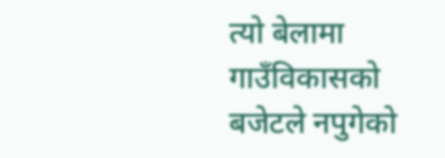त्यो बेलामा गाउँविकासको बजेटले नपुगेको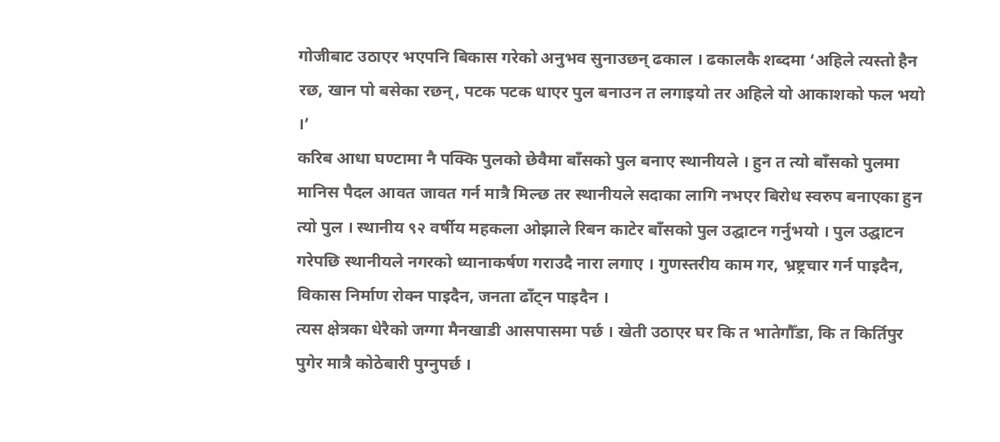गोजीबाट उठाएर भएपनि बिकास गरेको अनुभव सुनाउछन् ढकाल । ढकालकै शब्दमा ‘अहिले त्यस्तो हैन रछ, खान पो बसेका रछन्, पटक पटक धाएर पुल बनाउन त लगाइयो तर अहिले यो आकाशको फल भयो ।’
करिब आधा घण्टामा नै पक्कि पुलको छेवैमा बाँसको पुल बनाए स्थानीयले । हुन त त्यो बाँसको पुलमा मानिस पैदल आवत जावत गर्न मात्रै मिल्छ तर स्थानीयले सदाका लागि नभएर बिरोध स्वरुप बनाएका हुन त्यो पुल । स्थानीय ९२ वर्षीय महकला ओझाले रिबन काटेर बाँसको पुल उद्घाटन गर्नुभयो । पुल उद्घाटन गरेपछि स्थानीयले नगरको ध्यानाकर्षण गराउदै नारा लगाए । गुणस्तरीय काम गर, भ्रष्ट्रचार गर्न पाइदैन, विकास निर्माण रोक्न पाइदैन, जनता ढाँट्न पाइदैन ।
त्यस क्षेत्रका धेरैको जग्गा मैनखाडी आसपासमा पर्छ । खेती उठाएर घर कि त भातेगौँडा, कि त किर्तिपुर पुगेर मात्रै कोठेबारी पुग्नुपर्छ ।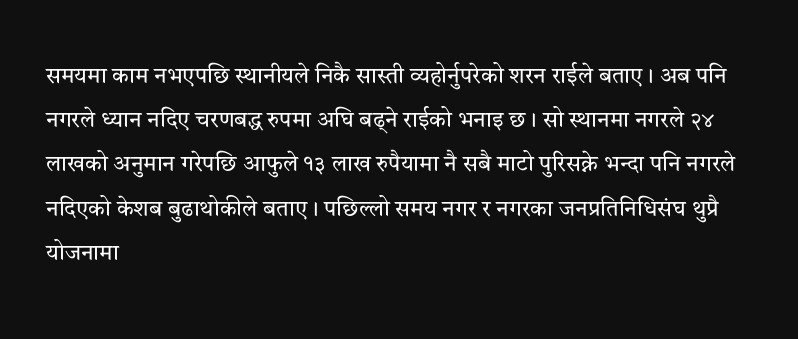समयमा काम नभएपछि स्थानीयले निकै सास्ती व्यहोर्नुपरेको शरन राईले बताए । अब पनि नगरले ध्यान नदिए चरणबद्ध रुपमा अघि बढ्ने राईको भनाइ छ । सो स्थानमा नगरले २४ लाखको अनुमान गरेपछि आफुले १३ लाख रुपैयामा नै सबै माटो पुरिसक्ने भन्दा पनि नगरले नदिएको केशब बुढाथोकीले बताए । पछिल्लो समय नगर र नगरका जनप्रतिनिधिसंघ थुप्रै योजनामा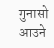गुनासो आउने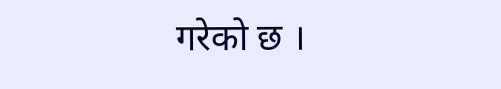गरेको छ ।